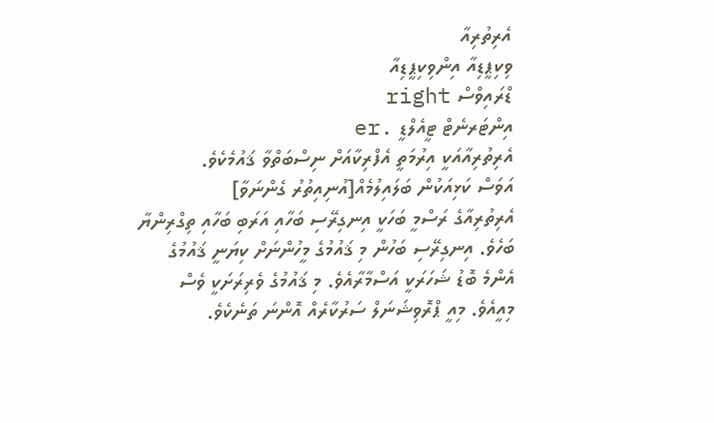އެރިތުރިއާ
ވިކިޕީޑިއާ އިންވިކިޕީޑިއާ
ޑްރައިވްސް right
އިންޓަރނެޓް ޓީއެލްޑީ .er
އެރިތުރިއާއަކީ އިރުމަތީ އެފްރިކާއަށް ނިސްބަތްވާ ޤައުމެކެވެ.
އަވަސް ކަޅިއަކުން ބަލައިލުމެއް[އުނިއިތުރު ގެންނަވާ]
އެރިތުރިއާގެ ރަސްމީ ބަހަކީ އިނގިރޭސި ބަހާއި އަރަބި ބަހާއި ތިގްރިންޔާ ބަހެވެ. އިނގިރޭސި ބަހުން މި ޤައުމުގެ މީހުންނަށް ކިޔަނީ ޤައުމުގެ އެންމެ ބޮޑު ޝަހަރަކީ އަސްމާރާއެވެ. މި ޤައުމުގެ ވެރިރަށަކީ ވެސް މިއީއެވެ. މިއީ ޕްރޮވިޝަނަލް ސަރުކާރެއް އޮންނަ ތަނެކެވެ.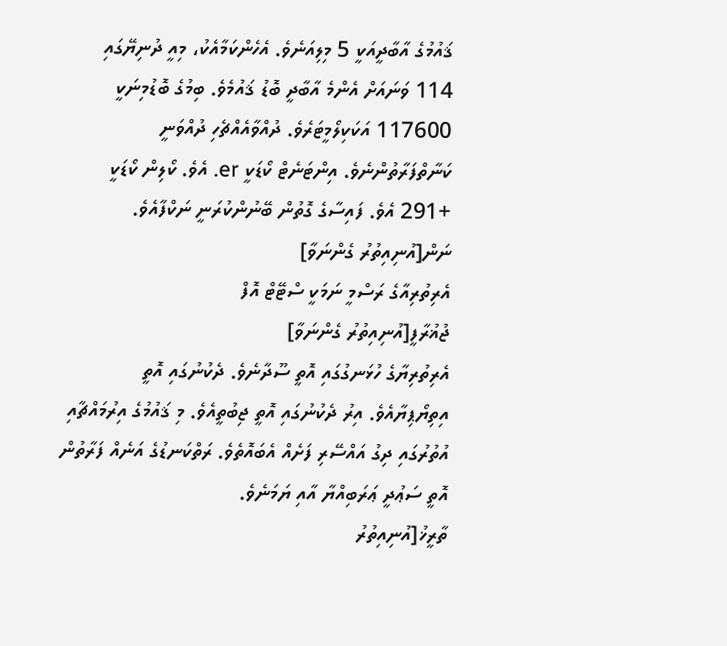ޤައުމުގެ އާބާދީއަކީ 5 މިލިއަނެވެ. އެހެންކަމާއެކު، މިއީ ދުނިޔޭގައި 114 ވަނައަށް އެންމެ އާބާދީ ބޮޑު ޤައުމެވެ. ބިމުގެ ބޮޑުމިނަކީ 117600 އަކަކިލޯމީޓަރެވެ. ދުއްވާއެއްޗެހި ދުއްވަނީ ކަނާތްފަރާތުންނެވެ. އިންޓަނެޓް ކޯޑަކީ er. އެވެ. ކޯލިން ކޯޑަކީ +291 އެވެ. ފައިސާގެ ގޮތުން ބޭނުންކުރަނީ ނަކްފާއެވެ.
ނަން[އުނިއިތުރު ގެންނަވާ]
އެރިތުރިއާގެ ރަސްމީ ނަމަކީ ސްޓޭޓް އޮފް
ޖުޣުރާފީ[އުނިއިތުރު ގެންނަވާ]
އެރިތުރިޔާގެ ހުޅަނގުގައި އޮތީ ސޫދާނެވެ. ދެކުނުގައި އޮތީ އިތިޔޯޕިޔާއެވެ. އިރު ދެކުނުގައި އޮތީ ޖިބުތީއެވެ. މި ޤައުމުގެ އިރުމައްޗާއި އުތުރުގައި ދިގު އައްސޭރި ފަށެއް އެބައޮތެވެ. ރަތްކަނޑުގެ އަނެއް ފަރާތުން އޮތީ ސަޢުދީ ޢަރަބިއްޔާ އާއި ޔަމަނެވެ.
ތާރީޚު[އުނިއިތުރު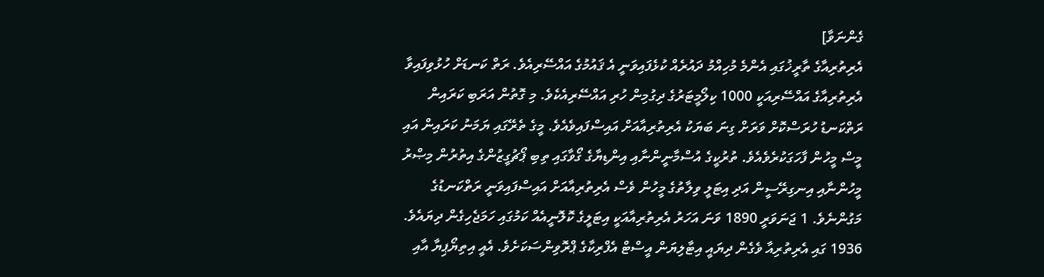ގެންނަވާ]
އެރިތުރިއާގެ ތާރީޚުގައި އެންމެ މުހިއްމު ދައުރެއް ކުޅެފައިވަނީ އެ ޤައުމުގެ އައްސޭރިއެވެ. ރަތް ކަނޑަށް ހުޅުވިފައިވާ އެރިތުރިއާގެ އައްސޭރިއަކީ 1000 ކިލޯމީޓަރުގެ ދިގުމިން ހުރި އައްސޭރިއެކެވެ. މި ގޮތުން އަރަބި ކަރައިން ރަތްކަނޑު ހުރަސްކޮށް ވަރަށް ގިނަ ބަޔަކު އެރިތުރިއާއަށް އައިސްފައިވެއެވެ. މީގެ ތެރޭގައި ޔަމަނު ކަރައިން އައި މީސް މީހުން ފާހަގަކުރެވެއެވެ. ތުރުކީގެ އުސްމާނީންނާއި އިންޑިޔާގެ ގޯވާގައި ތިބި ޕޯޗުގީޒުންގެ އިތުރުން މިޞްރު މީހުންނާއި އިނގިރޭސީން އަދި އިޓަލީ ވިލާތުގެ މީހުން ވެސް އެރިތުރިއާއަށް އައިސްފައިވަނީ ރަތްކަނޑުގެ މަގުންނެވެ. 1 ޖަނަވަރީ 1890 ވަނަ އަހަރު އެރިތުރިއާއަކީ އިޓަލީގެ ކޮލޮނީއެއް ކަމުގައި ހަމަޖެހިގެން ދިޔައެވެ. 1936 ގައި އެރިތުރިއާ ވެގެން ދިޔައީ އިޓާލިޔަން އީސްޓް އެފްރިކާގެ ޕްރޮވިންސަކަށެވެ. އެއީ އިތިޔޯޕިޔާ އާއި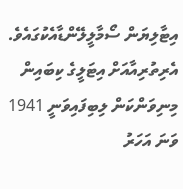އިޓާލިޔަން ސޯމާލީލޭންޑާއެކުގައެވެ. އެރިތުރިއާއަށް އިޓަލީގެ ކިބައިން މިނިވަންކަން ލިބިފައިވަނީ 1941 ވަނަ އަހަރު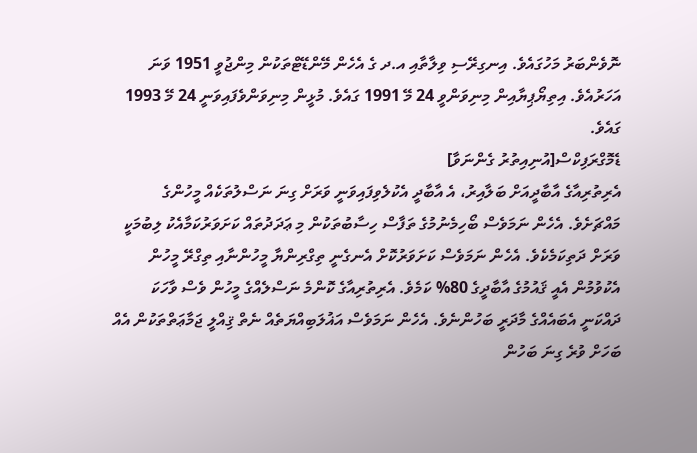ނޮވެންބަރު މަހުގައެވެ. އިނގިރޭސި ވިލާތާއި އ.ދ ގެ އެހެން މޭންޑޭޓްތަކުން މިންޖުވީ 1951 ވަނަ އަހަރުއެވެ. އިތިޔޯޕިޔާއިން މިނިވަންވީ 24 މޭ 1991 ގައެވެ. މުޅީން މިނިވަންވެފައިވަނީ 24 މޭ 1993 ގައެވެ.
ޑެމޮގްރަފިކްސް[އުނިއިތުރު ގެންނަވާ]
އެރިތުރިއާގެ އާބާދީއަށް ބަލާއިރު، އެ އާބާދީ އެކުލެވިފައިވަނީ ވަރަށް ގިނަ ނަސްލުތަކެއް މީހުންގެ މައްޗަށެވެ. އެހެން ނަމަވެސް ބޯހިމެނުމުގެ ތަފާސް ހިސާބުތަކުން މި ޢަދަދުތައް ކަށަވަރުކަމާއެކު ލިބުމަކީ ވަރަށް ދަތިކަމެކެވެ. އެހެން ނަމަވެސް ކަށަވަރުކޮށް އެނގެނީ ތިގްރިންޔާ މީހުންނާއި ތިގްރޭ މީހުން އެކުވުމުން އެއީ ޤައުމުގެ އާބާދީގެ 80% ކަމެވެ. އެރިތުރިއާގެ ކޮންމެ ނަސްލެއްގެ މީހުން ވެސް ވާހަކަ ދައްކަނީ އެބައެއްގެ މާދަރީ ބަހުންނެވެ. އެހެން ނަމަވެސް އަޣުލަބިއްޔަތެއް ނެތް ޤިއްލީ ޖަމާޢަތްތަކުން އެއް ބަހަށް ވުރެ ގިނަ ބަހުން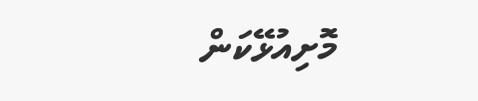މޮށިއުޅޭކަން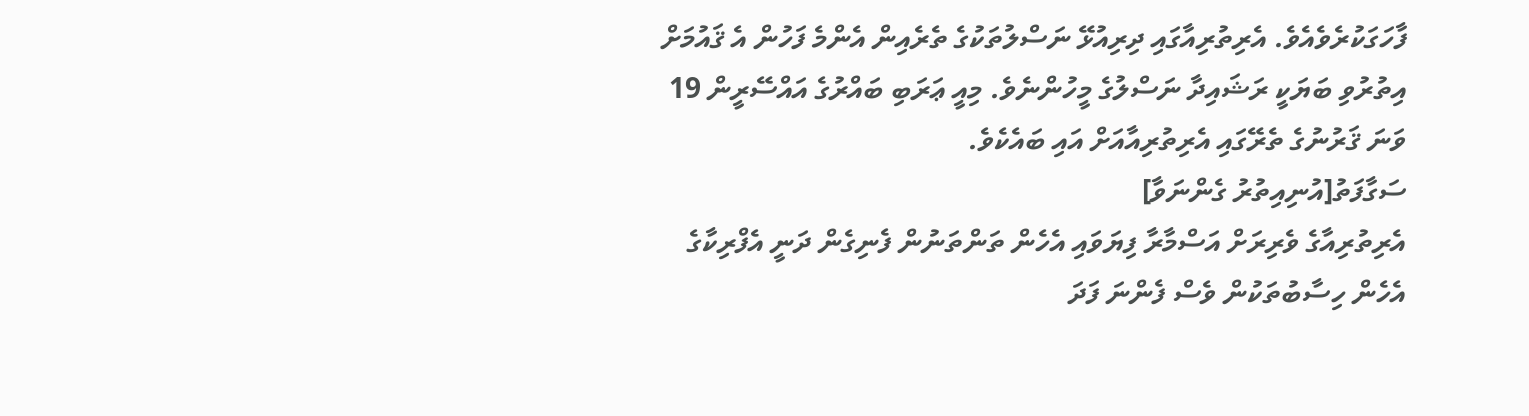ފާހަގަކުރެވެއެވެ. އެރިތުރިއާގައި ދިރިއުޅޭ ނަސްލުތަކުގެ ތެރެއިން އެންމެ ފަހުން އެ ޤައުމަށް އިތުރުވި ބަޔަކީ ރަޝައިދާ ނަސްލުގެ މީހުންނެވެ. މިއީ ޢަރަބި ބައްރުގެ އައްސޭރީން 19 ވަނަ ޤަރުނުގެ ތެރޭގައި އެރިތުރިއާއަށް އައި ބައެކެވެ.
ސަގާފަތު[އުނިއިތުރު ގެންނަވާ]
އެރިތުރިއާގެ ވެރިރަށް އަސްމާރާ ފިޔަވައި އެހެން ތަންތަނުން ފެނިގެން ދަނީ އެފްރިކާގެ އެހެން ހިސާބުތަކުން ވެސް ފެންނަ ފަދަ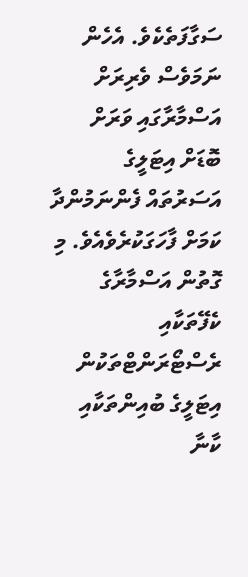ސަގާފަތެކެވެ. އެހެން ނަމަވެސް ވެރިރަށް އަސްމާރާގައި ވަރަށް ބޮޑަށް އިޓަލީގެ އަސަރުތައް ފެންނަމުންދާ ކަމަށް ފާހަގަކުރެވެއެވެ. މި ގޮތުން އަސްމާރާގެ ކެފޭތަކާއި ރެސްޓޯރަންޓްތަކުން އިޓަލީގެ ބުއިންތަކާއި ކާނާ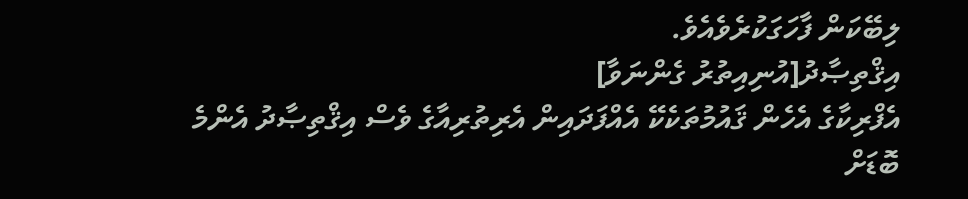ލިބޭކަން ފާހަގަކުރެވެއެވެ.
އިޤްތިޞާދު[އުނިއިތުރު ގެންނަވާ]
އެފްރިކާގެ އެހެން ޤައުމުތަކެކޭ އެއްފަދައިން އެރިތުރިއާގެ ވެސް އިޤްތިޞާދު އެންމެ ބޮޑަށް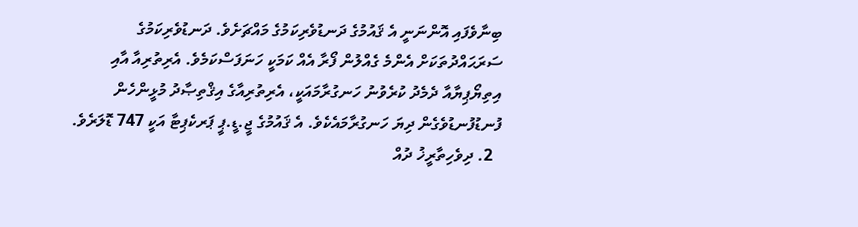ބިނާވެފައި އޮންނަނީ އެ ޤައުމުގެ ދަނޑުވެރިކަމުގެ މައްޗަށެވެ. ދަނޑުވެރިކަމުގެ ސަރަޙައްދުތަކަށް އެންމެ ގެއްލުން ފޯރާ އެއް ކަމަކީ ހަނަފަސްކަމެވެ. އެރިތުރިއާ އާއި އިތިޔޯޕިޔާއާ ދެމެދު ކުރެވުނު ހަނގުރާމައަކީ، އެރިތުރިއާގެ އިޤްތިޞާދު މުޅީންހެން ފުނޑުފުނޑުވެގެން ދިޔަ ހަނގުރާމައެކެވެ. އެ ޤައުމުގެ ޖީ.ޑީ.ޕީ ޕަރކެޕިޓާ އަކީ 747 ޑޮލަރެވެ.
  2. ދިވެހިތާރީޚު ދުއް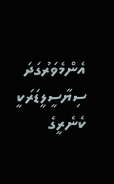އެންމެވަރުގަދަ ސިޔާސީލީޑަރަކީ ކެނެރީގެ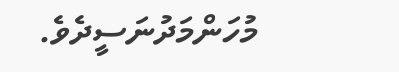މުހަންމަދުނަސީދެވެ.